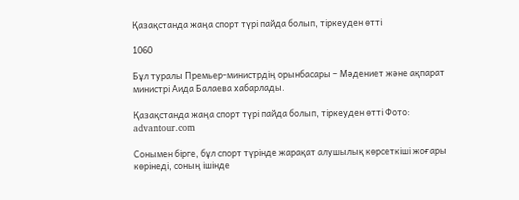Қазақстанда жаңа спорт түрі пайда болып, тіркеуден өтті

1060

Бұл туралы Премьер-министрдің орынбасары – Мәдениет және ақпарат министрі Аида Балаева хабарлады.

Қазақстанда жаңа спорт түрі пайда болып, тіркеуден өтті Фото: advantour.com

Сонымен бірге, бұл спорт түрінде жарақат алушылық көрсеткіші жоғары көрінеді, соның ішінде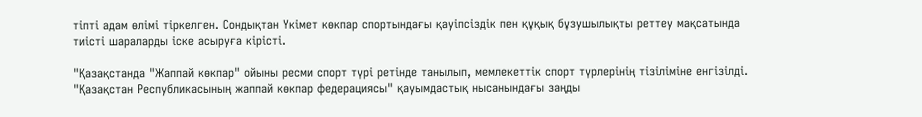тіпті адам өлімі тіркелген. Сондықтан Үкімет көкпар спортындағы қауіпсіздік пен құқық бұзушылықты реттеу мақсатында тиісті шараларды іске асыруға кірісті.

"Қазақстанда "Жаппай көкпар" ойыны ресми спорт түрі ретінде танылып, мемлекеттік спорт түрлерінің тізіліміне енгізілді. "Қазақстан Республикасының жаппай көкпар федерациясы" қауымдастық нысанындағы заңды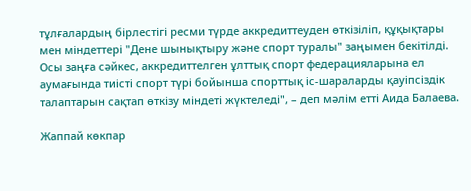тұлғалардың бірлестігі ресми түрде аккредиттеуден өткізіліп, құқықтары мен міндеттері "Дене шынықтыру және спорт туралы" заңымен бекітілді. Осы заңға сәйкес, аккредиттелген ұлттық спорт федерацияларына ел аумағында тиісті спорт түрі бойынша спорттық іс-шараларды қауіпсіздік талаптарын сақтап өткізу міндеті жүктеледі", – деп мәлім етті Аида Балаева.

Жаппай көкпар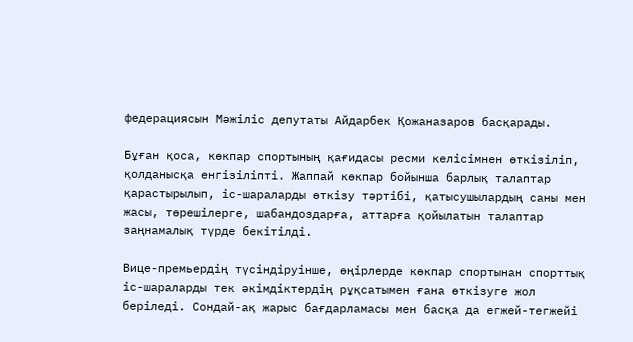федерациясын Мәжіліс депутаты Айдарбек Қожаназаров басқарады.

Бұған қоса, көкпар спортының қағидасы ресми келісімнен өткізіліп, қолданысқа енгізіліпті. Жаппай көкпар бойынша барлық талаптар қарастырылып, іс-шараларды өткізу тәртібі, қатысушылардың саны мен жасы, төрешілерге, шабандоздарға, аттарға қойылатын талаптар заңнамалық түрде бекітілді.

Вице-премьердің түсіндіруінше, өңірлерде көкпар спортынан спорттық іс-шараларды тек әкімдіктердің рұқсатымен ғана өткізуге жол беріледі. Сондай-ақ жарыс бағдарламасы мен басқа да егжей-тегжейі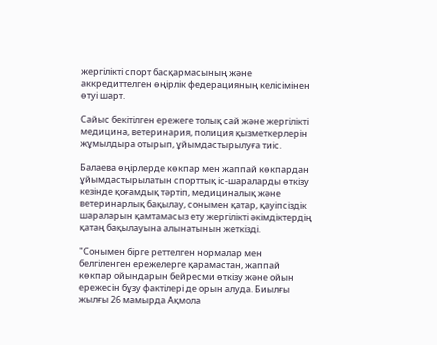жергілікті спорт басқармасының және аккредиттелген өңірлік федерацияның келісімінен өтуі шарт.

Сайыс бекітілген ережеге толық сай және жергілікті медицина, ветеринария, полиция қызметкерлерін жұмылдыра отырып, ұйымдастырылуға тиіс.

Балаева өңірлерде көкпар мен жаппай көкпардан ұйымдастырылатын спорттық іс-шараларды өткізу кезінде қоғамдық тәртіп, медициналық және ветеринарлық бақылау, сонымен қатар, қауіпсіздік шараларын қамтамасыз ету жергілікті әкімдіктердің қатаң бақылауына алынатынын жеткізді.

"Сонымен бірге реттелген нормалар мен белгіленген ережелерге қарамастан, жаппай көкпар ойындарын бейресми өткізу және ойын ережесін бұзу фактілері де орын алуда. Биылғы жылғы 26 мамырда Ақмола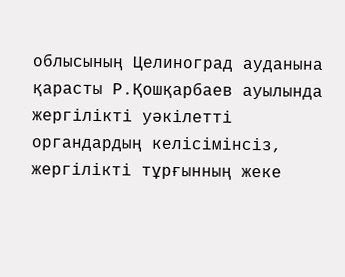облысының Целиноград ауданына қарасты Р.Қошқарбаев ауылында жергілікті уәкілетті органдардың келісімінсіз, жергілікті тұрғынның жеке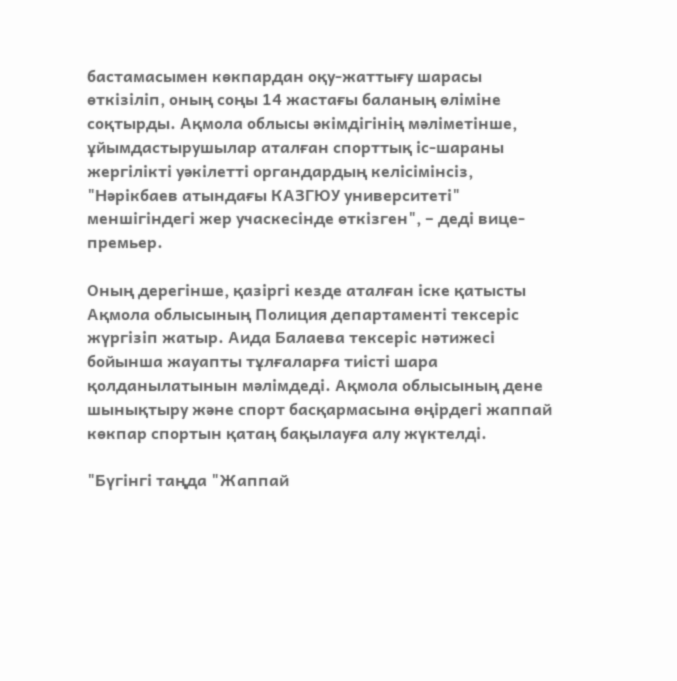бастамасымен көкпардан оқу-жаттығу шарасы өткізіліп, оның соңы 14 жастағы баланың өліміне соқтырды. Ақмола облысы әкімдігінің мәліметінше, ұйымдастырушылар аталған спорттық іс-шараны жергілікті уәкілетті органдардың келісімінсіз, "Нәрікбаев атындағы КАЗГЮУ университеті" меншігіндегі жер учаскесінде өткізген", – деді вице-премьер.

Оның дерегінше, қазіргі кезде аталған іске қатысты Ақмола облысының Полиция департаменті тексеріс жүргізіп жатыр. Аида Балаева тексеріс нәтижесі бойынша жауапты тұлғаларға тиісті шара қолданылатынын мәлімдеді. Ақмола облысының дене шынықтыру және спорт басқармасына өңірдегі жаппай көкпар спортын қатаң бақылауға алу жүктелді.

"Бүгінгі таңда "Жаппай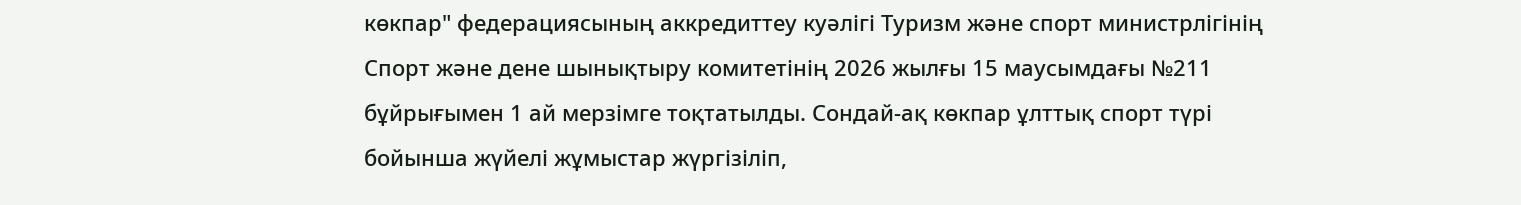көкпар" федерациясының аккредиттеу куәлігі Туризм және спорт министрлігінің Спорт және дене шынықтыру комитетінің 2026 жылғы 15 маусымдағы №211 бұйрығымен 1 ай мерзімге тоқтатылды. Сондай-ақ көкпар ұлттық спорт түрі бойынша жүйелі жұмыстар жүргізіліп,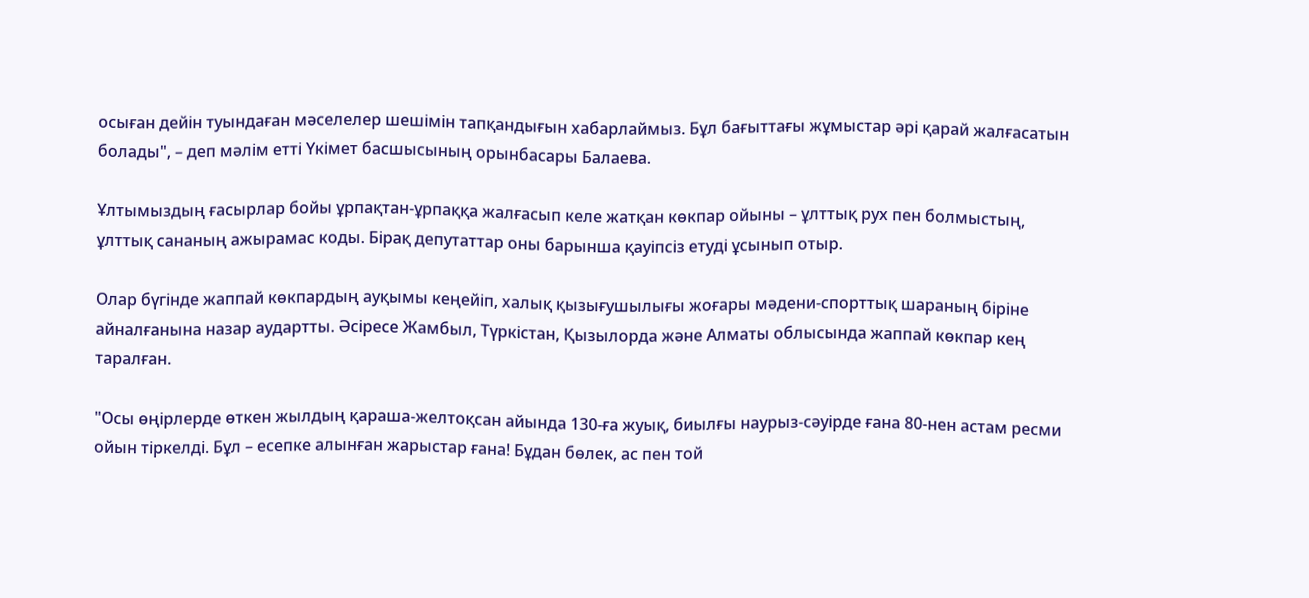осыған дейін туындаған мәселелер шешімін тапқандығын хабарлаймыз. Бұл бағыттағы жұмыстар әрі қарай жалғасатын болады", – деп мәлім етті Үкімет басшысының орынбасары Балаева.

Ұлтымыздың ғасырлар бойы ұрпақтан-ұрпаққа жалғасып келе жатқан көкпар ойыны – ұлттық рух пен болмыстың, ұлттық сананың ажырамас коды. Бірақ депутаттар оны барынша қауіпсіз етуді ұсынып отыр.

Олар бүгінде жаппай көкпардың ауқымы кеңейіп, халық қызығушылығы жоғары мәдени-спорттық шараның біріне айналғанына назар аудартты. Әсіресе Жамбыл, Түркістан, Қызылорда және Алматы облысында жаппай көкпар кең таралған.

"Осы өңірлерде өткен жылдың қараша-желтоқсан айында 130-ға жуық, биылғы наурыз-сәуірде ғана 80-нен астам ресми ойын тіркелді. Бұл – есепке алынған жарыстар ғана! Бұдан бөлек, ас пен той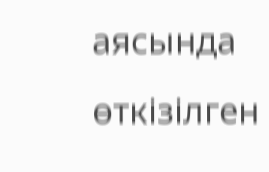аясында өткізілген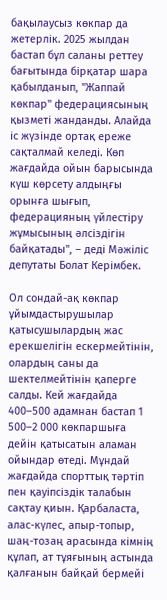бақылаусыз көкпар да жетерлік. 2025 жылдан бастап бұл саланы реттеу бағытында бірқатар шара қабылданып, "Жаппай көкпар" федерациясының қызметі жанданды. Алайда іс жүзінде ортақ ереже сақталмай келеді. Көп жағдайда ойын барысында күш көрсету алдыңғы орынға шығып, федерацияның үйлестіру жұмысының әлсіздігін байқатады", – деді Мәжіліс депутаты Болат Керімбек.

Ол сондай-ақ көкпар ұйымдастырушылар қатысушылардың жас ерекшелігін ескермейтінін, олардың саны да шектелмейтінін қаперге салды. Кей жағдайда 400–500 адамнан бастап 1 500–2 000 көкпаршыға дейін қатысатын аламан ойындар өтеді. Мұндай жағдайда спорттық тәртіп пен қауіпсіздік талабын сақтау қиын. Қарбаласта, алас-күлес, апыр-топыр, шаң-тозаң арасында кімнің құлап, ат тұяғының астында қалғанын байқай бермейі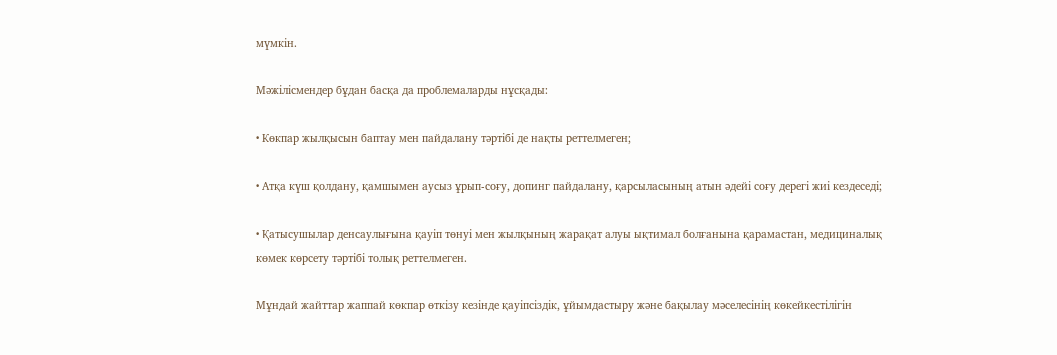мүмкін.

Мәжілісмендер бұдан басқа да проблемаларды нұсқады:

• Көкпар жылқысын баптау мен пайдалану тәртібі де нақты реттелмеген;

• Атқа күш қолдану, қамшымен аусыз ұрып-соғу, допинг пайдалану, қарсыласының атын әдейі соғу дерегі жиі кездеседі;

• Қатысушылар денсаулығына қауіп төнуі мен жылқының жарақат алуы ықтимал болғанына қарамастан, медициналық көмек көрсету тәртібі толық реттелмеген.

Мұндай жайттар жаппай көкпар өткізу кезінде қауіпсіздік, ұйымдастыру және бақылау мәселесінің көкейкестілігін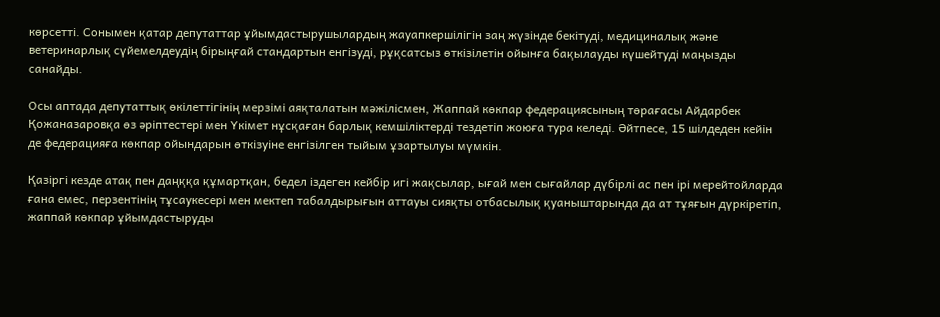көрсетті. Сонымен қатар депутаттар ұйымдастырушылардың жауапкершілігін заң жүзінде бекітуді, медициналық және ветеринарлық сүйемелдеудің бірыңғай стандартын енгізуді, рұқсатсыз өткізілетін ойынға бақылауды күшейтуді маңызды санайды.

Осы аптада депутаттық өкілеттігінің мерзімі аяқталатын мәжілісмен, Жаппай көкпар федерациясының төрағасы Айдарбек Қожаназаровқа өз әріптестері мен Үкімет нұсқаған барлық кемшіліктерді тездетіп жоюға тура келеді. Әйтпесе, 15 шілдеден кейін де федерацияға көкпар ойындарын өткізуіне енгізілген тыйым ұзартылуы мүмкін.

Қазіргі кезде атақ пен даңққа құмартқан, бедел іздеген кейбір игі жақсылар, ығай мен сығайлар дүбірлі ас пен ірі мерейтойларда ғана емес, перзентінің тұсаукесері мен мектеп табалдырығын аттауы сияқты отбасылық қуаныштарында да ат тұяғын дүркіретіп, жаппай көкпар ұйымдастыруды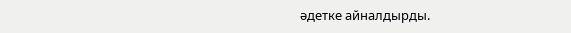әдетке айналдырды.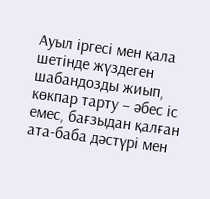Ауыл іргесі мен қала шетінде жүздеген шабандозды жиып, көкпар тарту – әбес іс емес, бағзыдан қалған ата-баба дәстүрі мен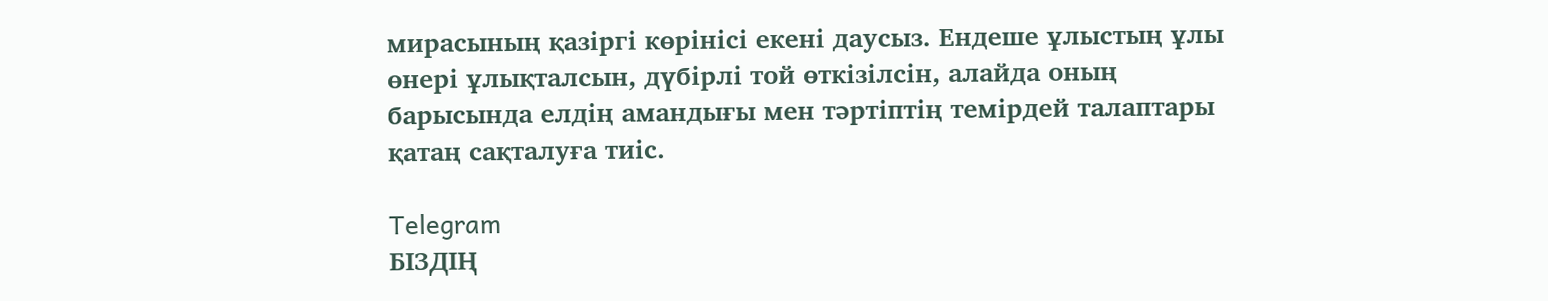мирасының қазіргі көрінісі екені даусыз. Ендеше ұлыстың ұлы өнері ұлықталсын, дүбірлі той өткізілсін, алайда оның барысында елдің амандығы мен тәртіптің темірдей талаптары қатаң сақталуға тиіс.

Telegram
БІЗДІҢ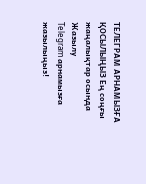ТЕЛЕГРАМ АРНАМЫЗҒА ҚОСЫЛЫҢЫЗ Ең соңғы жаңалықтар осында
Жазылу
Telegram арнамызға жазылыңыз!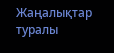Жаңалықтар туралы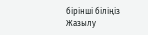бірінші біліңіз
Жазылу